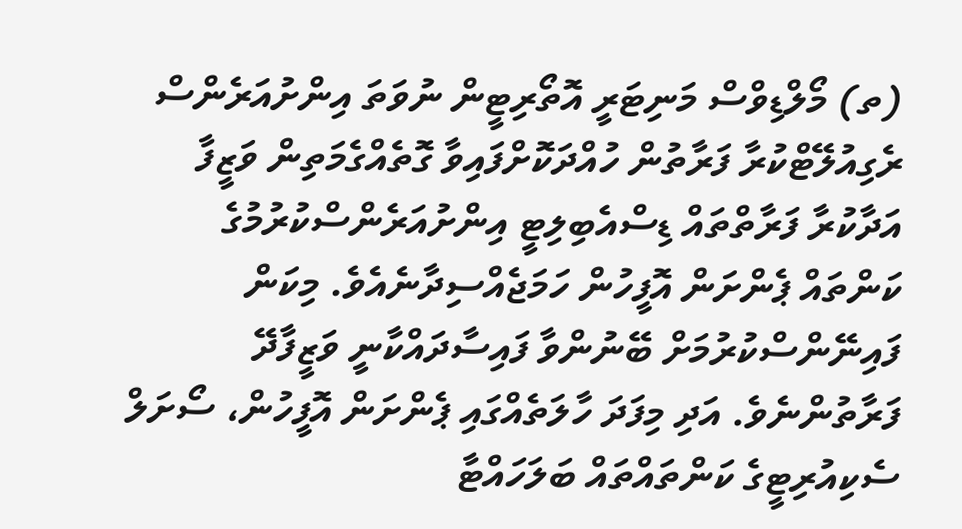(ތ) މޯލްޑިވްސް މަނިޓަރީ އޮތޯރިޓީން ނުވަތަ އިންށުއަރެންސް ރެގިއުލޭޓްކުރާ ފަރާތުން ހުއްދަކޮށްފައިވާ ގޮތެއްގެމަތިން ވަޒީފާ އަދާކުރާ ފަރާތްތައް ޑިސްއެބިލިޓީ އިންށުއަރެންސްކުރުމުގެ ކަންތައް ޕެންށަން އޮފީހުން ހަމަޖެއްސިދާނެއެވެ. މިކަން ފައިނޭންސްކުރުމަށް ބޭނުންވާ ފައިސާދައްކާނީ ވަޒީފާދޭ ފަރާތުންނެވެ. އަދި މިފަދަ ހާލަތެއްގައި ޕެންށަން އޮފީހުން، ސޯށަލް ސެކިއުރިޓީގެ ކަންތައްތައް ބަލަހައްޓާ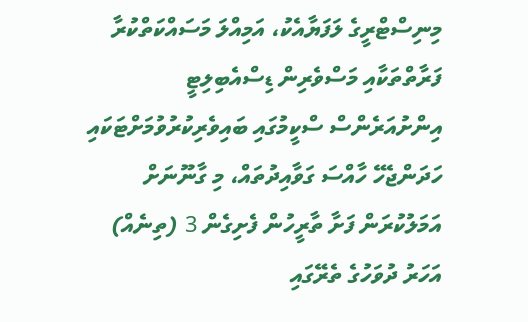މިނިސްޓްރީގެ ލަފަޔާއެކު، އަމިއްލަ މަސައްކަތްކުރާ ފަރާތްތަކާއި މަސްވެރިން ޑިސްއެބިލިޓީ އިންށުއަރެންސް ސްކީމުގައި ބައިވެރިކުރުވުމަށްޓަކައި ހަދަންޖެހޭ ހާއްސަ ގަވާއިދުތައް، މި ގާނޫނަށް އަމަލުކުރަން ފަށާ ތާރީހުން ފެށިގެން 3 (ތިނެއް) އަހަރު ދުވަހުގެ ތެރޭގައި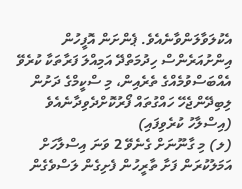އެކުލަވާލަންވާނެއެވެ. ޕެންށަން އޮފީހުން އިންށުއަރެންސް ހިދުމަތްދޭ އަމިއްލަ ފަރާތަކާ ކުރެވޭ އެއްބަސްވުމެއްގެ ތެރެއިން، މި ސްކީމްގެ ދަށުން ލިބިދޭންޖެހޭ ހައްގުތައް ފޯރުކޮށްދެވިދާނެއެވެ (އިސްލާހު ކުރެވިފައި)
(ލ) މި ގާނޫނަށް ގެނެވޭ 2 ވަނަ އިސްލާހަށް އަމަލުކުރަން ފަށާ ތާރީހުން ފެށިގެން ލަސްވެގެން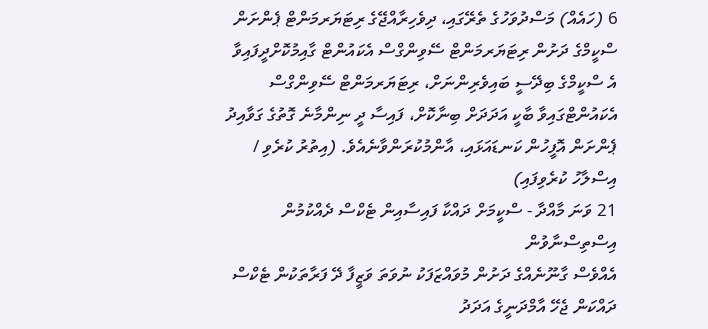6 (ހައެއް) މަސްދުވަހުގެ ތެރޭގައި، ދިވެހިރާއްޖޭގެ ރިޓަޔަރމަންޓް ޕެންށަން ސްކީމްގެ ދަށުން ރިޓަޔަރމަންޓް ސޭވިންގްސް އެކައުންޓް ގާއިމުކޮށްދީފައިވާ އެ ސްކީމްގެ ބިދޭސީ ބައިވެރިންނަށް، ރިޓަޔަރމަންޓް ސޭވިންގްސް އެކައުންޓްގައިވާ ބާކީ އަދަދަށް ބިނާކޮށް، ފައިސާ ދީ ނިންމާނެ ގޮތުގެ ގަވާއިދު ޕެންށަން އޮފީހުން ކަނޑައަޅައި، އާންމުކުރަންވާނެއެވެ. (އިތުރު ކުރެވި / އިސްލާހު ކުރެވިފައި)
21 ވަނަ މާއްދާ - ސްކީމަށް ދައްކާ ފައިސާއިން ޓެކްސް ދެއްކުމުން އިސްތިސްނާވުން
އެއްވެސް ގާނޫނެއްގެ ދަށުން މުވައްޒަފަކު ނުވަތަ ވަޒީފާ ދޭ ފަރާތަކުން ޓެކްސް ދައްކަން ޖެހޭ އާމްދަނީގެ އަދަދު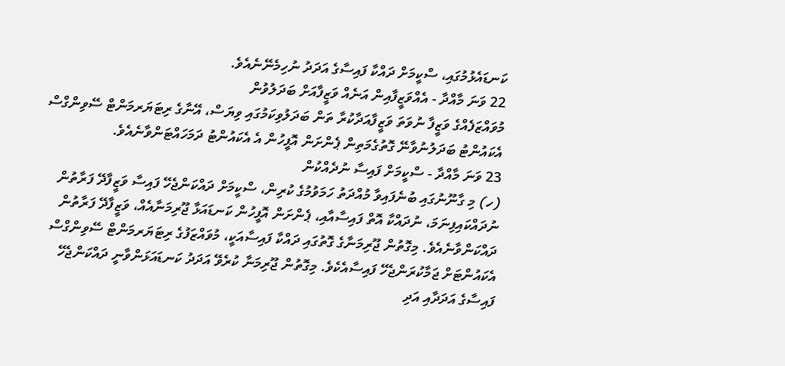ކަނޑައެޅުމުގައި، ސްކީމަށް ދައްކާ ފައިސާގެ އަދަދު ނުހިމެނޭނެއެވެ.
22 ވަނަ މާއްދާ - އެއްވަޒީފާއިން އަނެއް ވަޒީފާއަށް ބަދަލުވުން
މުވައްޒަފެއްގެ ވަޒީފާ ނުވަތަ ވަޒީފާއަދާކުރާ ތަން ބަދަލުވިކަމުގައި ވިޔަސް، އޭނާގެ ރިޓަޔަރމަންޓް ސޭވިންގްސް އެކައުންޓު ބަދަލުނުވާނޭ ގޮތުގެމަތިން ޕެންށަން އޮފީހުން އެ އެކައުންޓު ދަމަހައްޓަންވާނެއެވެ.
23 ވަނަ މާއްދާ - ސްކީމަށް ފައިސާ ނުދެއްކުން
(ހ) މި ގާނޫނުގައި ބުނެފައިވާ މުއްދަތު ހަމަވުމުގެ ކުރިން، ސްކީމަށް ދައްކަންޖެހޭ ފައިސާ ވަޒީފާދޭ ފަރާތުން ނުދައްކައިފިނަމަ، ނުދައްކާ އޮތް ފައިސާއާއި، ޕެންށަން އޮފީހުން ކަނޑައަޅާ ޖޫރިމަނާއެއް، ވަޒީފާދޭ ފަރާތުން ދައްކަންވާނެއެވެ. މިގޮތުން ޖޫރިމަނާގެ ގޮތުގައި ދައްކާ ފައިސާއަކީ، މުވައްޒަފުގެ ރިޓަޔަރމަންޓް ސޭވިންގްސް އެކައުންޓަށް ޖަމާކުރަންޖެހޭ ފައިސާއެކެވެ. މިގޮތުން ޖޫރިމަނާ ކުރެވޭ އަދަދު ކަނޑައަޅަންވާނީ ދައްކަންޖެހޭ ފައިސާގެ އަދަދާއި އަދި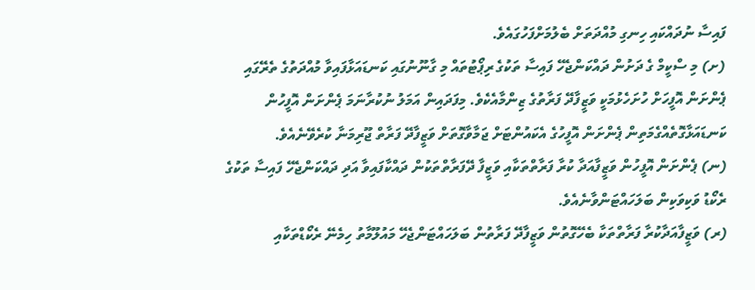ފައިސާ ނުދައްކައި ހިނގި މުއްދަތަށް ބެލުމަށްފަހުގައެވެ.
(ށ) މި ސްކީމް ގެ ދަށުން ދައްކަންޖެހޭ ފައިސާ ތަކުގެ ރިޕޯޓުތައް މި ގާނޫނުގައި ކަނޑައަޅާފައިވާ މުއްދަތުގެ ތެރޭގައި ޕެންށަން އޮފީހަށް ހުށަހެޅުމަކީ ވަޒީފާދޭ ފަރާތުގެ ޒިންމާއެކެވެ. މިފަދައިން އަމަލު ނުކުރާނަމަ ޕެންށަން އޮފީހުން ކަނޑައަޅާގޮތެއްގެމަތިން ޕެންށަން އޮފީހުގެ އެކައުންޓަށް ޖަމާވާގޮތަށް ވަޒީފާދޭ ފަރާތް ޖޫރިމަނާ ކުރެވޭނެއެވެ.
(ނ) ޕެންށަން އޮފީހުން ވަޒީފާއަދާ ކުރާ ފަރާތްތަކާއި ވަޒީފާ ދޭފަރާތްތަކުން ދައްކާފައިވާ އަދި ދައްކަންޖެހޭ ފައިސާ ތަކުގެ ރެކޯޑު ވަކިވަކިން ބަލަހައްޓަންވާނެއެވެ.
(ރ) ވަޒީފާއަދާކުރާ ފަރާތްތަކާ ބެހޭގޮތުން ވަޒީފާދޭ ފަރާތުން ބަލަހައްޓަންޖެހޭ މައުލޫމާތު ހިމެނޭ ރެކޯޑްތަކާއި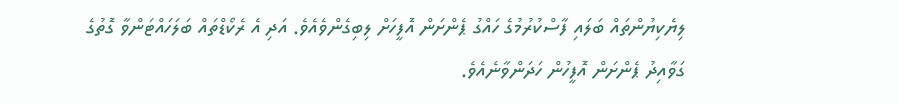ލިޔެކިޔުންތައް ބަލައި ފާސްކުރުމުގެ ހައްގު ޕެންށަން އޮފީހަށް ލިބިގެންވެއެވެ. އަދި އެ ރެކޯޑްތައް ބަލަހައްޓަންވާ ގޮތުގެ ގަވާއިދު ޕެންށަން އޮފީހުން ހަދަންވާނެއެވެ.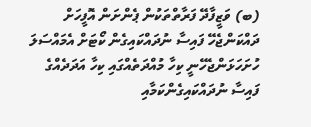(ބ) ވަޒީފާދޭ ފަރާތްތަކުން ޕެންށަން އޮފީހަށް ދައްކަންޖެހޭ ފައިސާ ނުދައްކައިގެން ކޯޓަށް އެމައްސަލަ ހުށަހަޅަންޖެހޭނީ ކިހާ މުއްދަތެއްގައި ކިހާ އަދަދެއްގެ ފައިސާ ނުދައްކައިގެންކަމާއި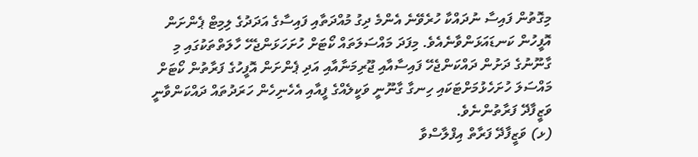މިގޮތުން ފައިސާ ނުދައްކާ ހުރެވޭނެ އެންމެ ދިގު މުއްދަތާއި ފައިސާގެ އަދަދުގެ ލިމިޓް ޕެންށަން އޮފީހުން ކަނޑައަޅަންވާނެއެވެ. މިފަދަ މައްސަލަތައް ކޯޓަށް ހުށަހަޅަންޖެހޭ ހާލަތްތަކުގައި މި ގާނޫނުގެ ދަށުން ދައްކަންޖެހޭ ފައިސާއާއި ޖޫރިމަނާއާއި އަދި ޕެންށަން އޮފީހުގެ ފަރާތުން ކޯޓަށް މައްސަލަ ހުށަހެޅުމަށްޓަކައި ހިނގާ ގާނޫނީ ވަކީލެއްގެ ފީއާއި އެހެނިހެން ހަރަދުތައް ދައްކަންވާނީ ވަޒީފާދޭ ފަރާތުންނެވެ.
(ޅ) ވަޒީފާދޭ ފަރާތް އިފްލާސްވާ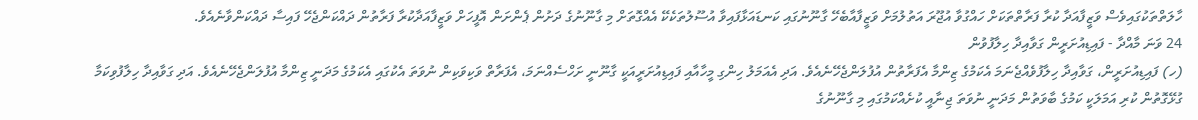ހާލަތްތަކުގައިވެސް ވަޒީފާއަދާ ކުރާ ފަރާތްތަކަށް ހައްގުވާ އުޖޫރަ އަތުލުމަށް ވަޒީފާއާބެހޭ ގާނޫނުގައި ކަނޑައަޅާފައިވާ އުސޫލުތަކެކޭ އެއްގޮތަށް މި ގާނޫނުގެ ދަށުން ޕެންށަން އޮފީހަށް ވަޒީފާއަދާކުރާ ފަރާތުން ދައްކަންޖެހޭ ފައިސާ ދައްކަންވާނެއެވެ.
24 ވަނަ މާއްދާ - ފައިޑިއުށަރީން ގަވާއިދާ ހިލާފުވުން
(ހ) ފައިޑިއުށަރީން، ގަވާއިދާ ހިލާފުވެއްޖެނަމަ އެކަމުގެ ޒިންމާ އެފަރާތުން އުފުލަންޖެހޭނެއެވެ. އަދި އެއަމަލު ހިންގި މީހާއާއި ފައިޑިއުށަރީއަކީ ގާނޫނީ ށަހްސެއްނަމަ، އެފަރާތް ވަކިވަކިން ނުވަތަ އެކުގައި އެކަމުގެ މަދަނީ ޒިންމާ އުފުލަންޖެހޭނެއެވެ. އަދި ގަވާއިދާ ހިލާފުވިކަމާ ގުޅޭގޮތުން ކުރި އަމަލަކީ ކަމުގެ ބާވަތުން މަދަނީ ނުވަތަ ޖިނާއީ ކުށެއްކަމުގައި މި ގާނޫނުގެ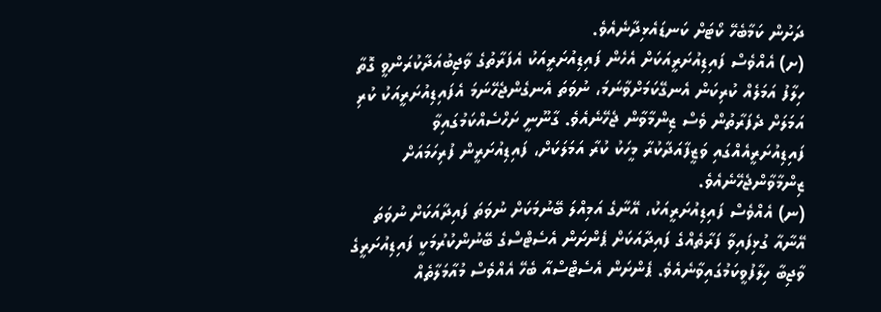ދަށުން ކަމާބެހޭ ކޯޓަށް ކަނޑައެޅިދާނެއެވެ.
(ށ) އެއްވެސް ފައިޑިއުށަރީއަކަށް އެހެން ފައިޑިއުށަރީއަކު އެފަރާތުގެ ވާޖިބުއަދާކުރަންވީ ގޮތާ ހިލާފު އަމަލެއް ކުރިކަން އެނގޭކަމަށްވާނަމަ، ނުވަތަ އެނގެންޖެހޭނަމަ އެފައިޑިއުށަރީއަކު ކުރި އަމަލަށް ދެފަރާތުން ވެސް ޒިންމާވާން ޖެހޭނެއެވެ. ގާނޫނީ ށަހްސެއްކަމުގައިވާ ފައިޑިއުށަރީއެއްގައި ވަޒީފާއަދާކުރާ މީހަކު ކުރާ އަމަލަކަށް، ފައިޑިއުށަރީން ފުރިހަމައަށް ޒިންމާވާންޖެހޭނެއެވެ.
(ނ) އެއްވެސް ފައިޑިއުށަރީއަކު، އޭނާގެ އަމިއްލަ ބޭނުމަކަށް ނުވަތަ ފައިދާއަކަށް ނުވަތަ އޭނާއާ ގުޅިފައިވާ ފަރާތެއްގެ ފައިދާއަކަށް ޕެންށަން އެސެޓްސްގެ ބޭނުންކުރުމަކީ ފައިޑިއުށަރީގެ ވާޖިބާ ހިލާފުވީކަމުގައިވާނެއެވެ. ޕެންށަން އެސެޓްސްއާ ބެހޭ އެއްވެސް މުއާމަލާތެއް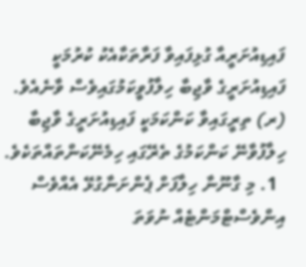ފައިޑިއުށަރީއާ ގުޅިފައިވާ ފަރާތަކާއެކު ކުރުމަކީ ފައިޑިއުށަރީގެ ވާޖިބާ ހިލާފުވީކަމުގައިވެސް ވާނެއެވެ.
(ރ) ތިރީގައިވާ ކަންކަމަކީ ފައިޑިއުށަރީގެ ވާޖިބާ ހިލާފުވާނޭ ކަންކަމުގެ ތެރޭގައި ހިމެނޭކަންތައްތަކެވެ.
  1. މި ގާނޫނާ ހިލާފަށް ޕެންށަނާގުޅޭ އެއްވެސް އިންވެސްޓްމަންޓެއް ނުވަތަ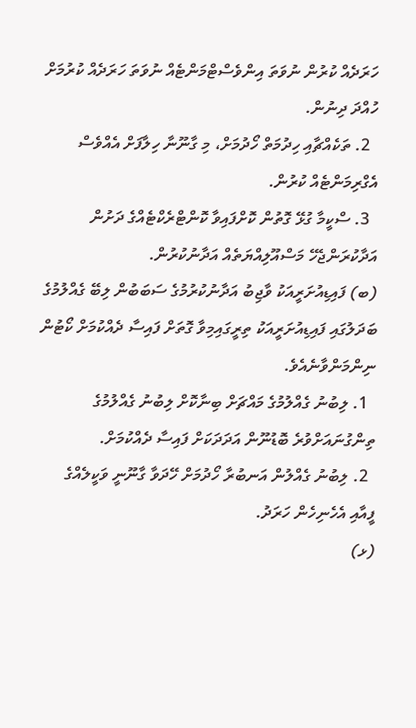ހަރަދެއް ކުރުން ނުވަތަ އިންވެސްޓްމަންޓެއް ނުވަތަ ހަރަދެއް ކުރުމަށް ހުއްދަ ދިނުން.
  2. ތަކެއްޗާއި ހިދުމަތް ހޯދުމަށް، މި ގާނޫނާ ހިލާފަށް އެއްވެސް އެގްރިމަންޓެއް ކުރުން.
  3. ސްކީމާ ގުޅޭ ގޮތުން ކޮށްފައިވާ ކޮންޓްރެކްޓެއްގެ ދަށުން އަދާކުރަންޖެހޭ މަސްއޫލިއްޔަތެއް އަދާނުކުރުން.
(ބ) ފައިޑިއުށަރީއަކު ވާޖިބު އަދާނުކުރުމުގެ ސަބަބުން ލިބޭ ގެއްލުމުގެ ބަދަލުގައި ފައިޑިއުށަރީއަކު ތިރީގައިމިވާ ގޮތަށް ފައިސާ ދެއްކުމަށް ކޯޓުން ނިންމަންވާނެއެވެ.
  1. ލިބުނު ގެއްލުމުގެ މައްޗަށް ބިނާކޮށް ލިބުނު ގެއްލުމުގެ ތިންގުނައަށްވުރެ ބޮޑުނޫން އަދަދަކަށް ފައިސާ ދެއްކުމަށް.
  2. ލިބުނު ގެއްލުން އަނބުރާ ހޯދުމަށް ހޭދަވާ ގާނޫނީ ވަކީލެއްގެ ފީއާއި އެހެނިހެން ހަރަދު.
(ޅ)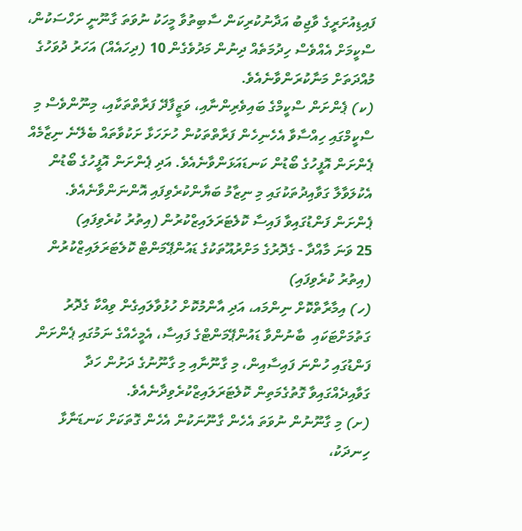ފައިޑިއުށަރީގެ ވާޖިބު އަދާނުކުރިކަން ސާބިތުވާ މީހަކު ނުވަތަ ގާނޫނީ ށަހްސަކުން، ސްކީމަށް އެއްވެސް ހިދުމަތެއް ދިނުން މަދުވެގެން 10 (ދިހައެއް) އަހަރު ދުވަހުގެ މުއްދަތަށް މަނާކުރަންވާނެއެވެ.
(ކ) ޕެންށަން ސްކީމްގެ ބައިވެރިންނާއި، ވަޒީފާދޭ ފަރާތްތަކާއި، މިނޫންވެސް މި ސްކީމްގައި ހިއްސާވާ އެހެނިހެން ފަރާތްތަކުން ހުށަހަޅާ ށަކުވާތައް ބެލޭނެ ނިޒާމެއް ޕެންށަން އޮފީހުގެ ބޯޑުން ކަނޑައަޅަންވާނެއެވެ. އަދި ޕެންށަން އޮފީހުގެ ބޯޑުން އެކުލަވާލާ ގަވާއިދުތަކުގައި މި ނިޒާމު ބަޔާންކުރެވިފައި އޮންނަންވާނެއެވެ.
ޕެންށަން ފަންޑުގައިވާ ފައިސާ ކޮލެޓަރަލައިޒްކުރުން (އިތުރު ކުރެވިފައި)
25 ވަނަ މާއްދާ - ގެދޮރުގެ މަށްރުއޫތަކުގެ ޑައުންޕޭމަންޓް ކޮލެޓަރަލައިޒްކުރުން (އިތުރު ކުރެވިފައި)
(ހ) އިމާރާތްކޮށް ނިންމައ، އަދި އާންމުކޮށް ހުޅުވާލައިގެން ވިއްކާ ގެދޮރު ގަތުމަށްޓަކައި  ބާނުންވާ ޑައުންޕޭމަންޓްގެ ފައިސާ، އެމީހެއްގެ ނަމުގައި ޕެންށަން ފަންޑުގައި ހުންނަ ފައިސާއިން، މި ގާނޫނާއި މި ގާނޫނުގެ ދަށުން ހަދާ ގަވާއިދެއްގައިވާ ގޮތުގެމަތިން ކޮލެޓަރަލައިޒްކުރެވިދާނެއެވެ.
(ށ) މި ގާނޫނުން ނުވަތަ އެހެން ގާނޫނަކުން އެހެން ގޮތަކަށް ކަނޑަނާޅާ ހިނދަކު،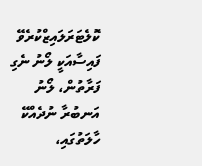ކޮލެޓަރަލައިޒްކުރެވޭ ފައިސާއަކީ ލޯނު ނެގި ފަރާތުން، ލޯނު އަނބުރާ ނުދެއްކޭ ހާލަތުގައި،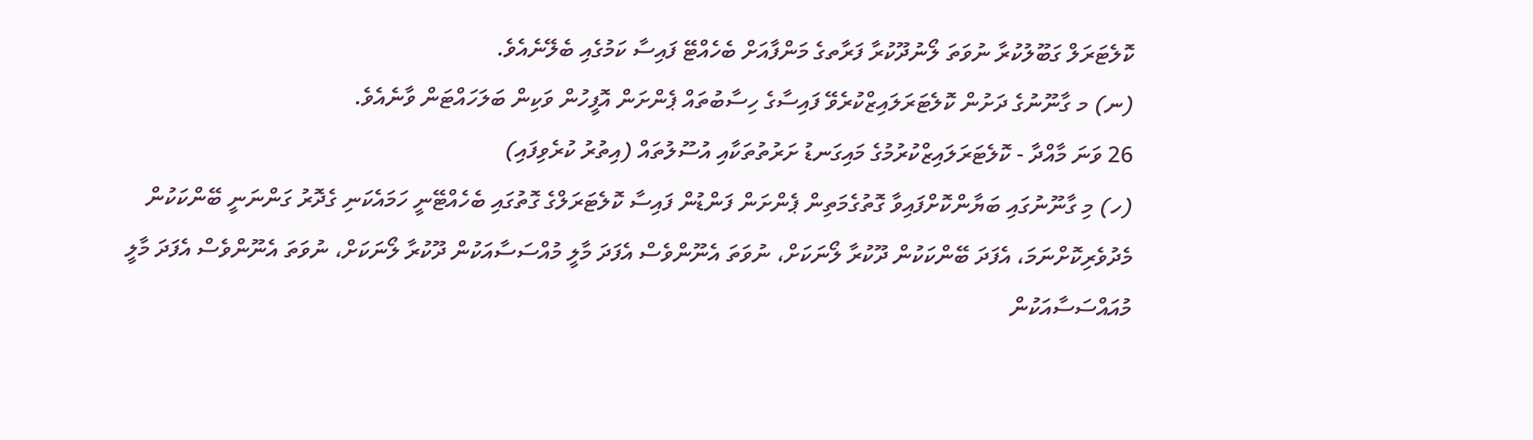ކޮލެޓަރަލް ގަބޫލުކުރާ ނުވަތަ ލޯނުދޫކުރާ ފަރާތގެ މަންފާއަށް ބެހެއްޓޭ ފައިސާ ކަމުގެއި ބެލޭނެއެވެ.
(ނ) މ ގާނޫނުގެ ދަށުން ކޮލެޓަރަލައިޒްކުރެވޭ ފައިސާގެ ހިސާބުތައް ޕެންށަން އޮފީހުން ވަކިން ބަލަހައްޓަން ވާނެއެވެ.
26 ވަނަ މާއްދާ - ކޮލެޓަރަލައިޒްކުރުމުގެ މައިގަނޑު ށަރުތުތަކާއި އުސޫލުތައް (އިތުރު ކުރެވިފައި)
(ހ) މި ގާނޫނުގައި ބަޔާންކޮށްފައިވާ ގޮތުގެމަތިން ޕެންށަން ފަންޑުން ފައިސާ ކޮލެޓަރަލްގެ ގޮތުގައި ބެހެއްޓޭނީ ހަމައެކަނި ގެދޮރު ގަންނަނީ ބޭންކަކުން މެދުވެރިކޮށްނަމަ، އެފަދަ ބޭންކަކުން ދޫކުރާ ލޯނަކަށް، ނުވަތަ އެނޫންވެސް އެފަދަ މާލީ މުއްސަސާއަކުން ދޫކުރާ ލޯނަކަށް، ނުވަތަ އެނޫންވެސް އެފަދަ މާލީ މުއައްސަސާއަކުން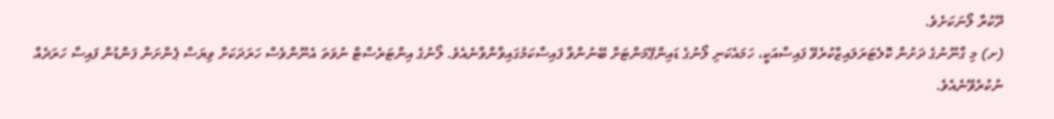ދޫކުރާ ލޯނަކަށެވެ.
(ށ) މި ގާނޫނުގެ ދަށުން ކޮލެޓަރަލައިޒްކުރެވޭ ފައިސާއަކީ، ހަމައެކަނި ލޯނުގެ ޑައިންޕޭމަންޓަށް ބޭނުންވާ ފައިސާކަމުގައިވާންވާނެއެވެ. ލޯނުގެ އިންޓަރެސްޓް ނުވަތަ އެނޫންވެސް ހަރަދަކަށް ވިޔަސް ޕެންށަން ފަންޑުން ފައިސާ ހަރަދެއް ނުކުރެވޭނެއެވެ.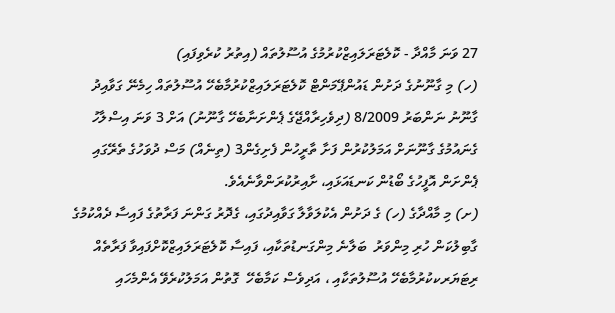27 ވަނަ މާއްދާ - ކޮލެޓަރަލައިޒްކުރުމުގެ އުސޫލުތައް (އިތުރު ކުރެވިފައި)
(ހ) މި ގާނޫނުގެ ދަށުން ޑައުންޕޭމަންޓް ކޮލެޓަރަލައިޒްކުރުމާބެހޭ އުސޫލުތައް ހިމެނޭ ގަވާއިދު ގާނޫނު ނަންބަރު 8/2009 (ދިވެހިރާއްޖޭގެ ޕެންށަނާބެހޭ ގާނޫނު) އަށް 3 ވަނަ އިސްލާހު ގެނައުމުގެ ގާނޫނަށް އަމަލުކުރުން ފަށާ ތާރީހުން ފެށިގެން3 (ތިނެއް) މަސް ދުވަހުގެ ތެރޭގައި ޕެންށަން އޮފީހުގެ ބޯޑުން ކަނޑައަޅައި، ށާއިރުކުރަންވާނެއެވެ.
(ށ) މި މާއްދާގެ (ހ) ގެ ދަށުން އެކުލަވާލާ ގަވާއިދުގައި، ގެދޮރު ގަންނަ ފަރާތުގެ ފައިސާ ދެއްކުމުގެ ގާބިލުކަން ހުރި މިންވަރު  ބަލާނެ މިންގަނޑުތަކާއި، ފައިސާ ކޮލެޓަރަލައިޒްކޮށްފައިވާ ފަރާތެއް ރިޓަޔަރކކުރުމާބެހޭ އުސޫލުތަކާއި ، އަދިވެސް ކަމާބެހޭ  ގޮތުން އަމަލުކުރެވޭ އެންމެހައި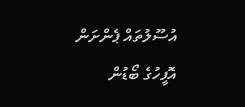އުސޫލުތައް ޕެންށަން އޮފީހުގެ ބޯޑުން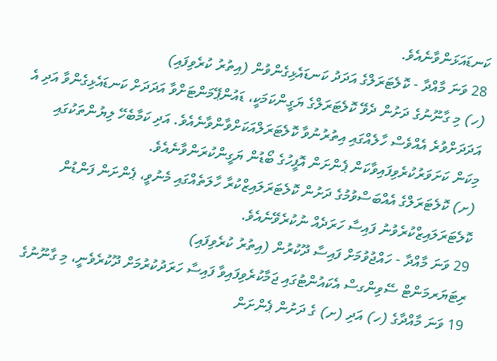ކަނޑައަޅަންވާނެއެވެ.
28 ވަނަ މާއްދާ - ކޮލެޓަރަލްގެ އަދަދު ކަނޑައެޅިގެންވުން (އިތުރު ކުރެވިފައި)
(ހ) މި ގާނޫނުގެ ދަށުން ދެވޭ ކޮލެޓަރަލްގެ ޔަގީންކަމަކީ، ޑައުންޕޭމަންޓަށްވާ އަދަދަށް ކަނޑައެޅިގެންވާ އަދި އެ އަދަދަށްވުރެ އެއްވެސް ހާލެއްގައި އިތުރުނުވާ ކޮލެޓަރަލްއަކަށްވާންވާނެއެވެ. އަދި ކަމާބެހޭ ލިޔުންތަކުގައި މިކަން ކަށަވަރުކުރެވިފައިވާކަން ޕެންށަން އޮފީހުގެ ބޯޑުން ޔަގީންކުރަންވާނެއެވެ.
(ށ) ކޮލެޓަރަލްގެ އެއްބަސްވުމުގެ ދަށުން ކޮލެޓަރަލައިޒްކުރާ ހާލަތެއްގައި މެނުވީ، ޕެންށަން ފަންޑުން ކޮލެޓަރަލައިޒްކުރެވުނު ފައިސާ ހަރަދެއް ނުކުރެވޭނެއެވެ.
29 ވަނަ މާއްދާ - ހައްޖުވުމަށް ފައިސާ ދޫކުރުން (އިތުރު ކުރެވިފައި)
ރިޓަޔަރމަންޓް ސޭވިންގސް އެކައުންޓުގައި ޖަމާކުރެވިފައިވާ ފައިސާ ހަރަދުކުރުމަށް ދޫކުރެވެނީ، މި ގާނޫނުގެ 19 ވަނަ މާއްދާގެ (ހ) އަދި (ށ) ގެ ދަށުން ޕެންށަން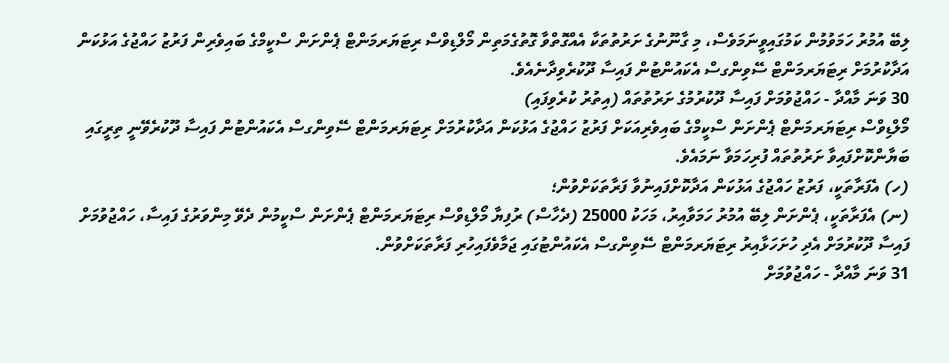ލިބޭ އުމުރު ހަމަވުމުން ކަމުގައިވީނަމަވެސް، މި ގާނޫނުގެ ށަރުތުތަކާ އެއްގޮތްވާ ގޮތުގެމަތިން މޯލްޑިވްސް ރިޓަޔަރމަންޓް ޕެންށަން ސްކީމްގެ ބައިވެރިން ފަރުޒު ހައްޖުގެ އަޅުކަން އަދާކުރުމަށް ރިޓަޔަރމަންޓް ސޭވިންގސް އެކައުންޓުން ފައިސާ ދޫކުރެވިދާނެއެވެ.
30 ވަނަ މާއްދާ - ހައްޖުވުމަށް ފައިސާ ދޫކުރުމުގެ ށަރުތުތައް (އިތުރު ކުރެވިފައި)
މޯލްޑިވްސް ރިޓަޔަރމަންޓް ޕެންށަން ސްކީމްގެ ބައިވެރިއަކަށް ފަރުޒު ހައްޖުގެ އަޅުކަން އަދާކުރުމަށް ރިޓަޔަރމަންޓް ސޭވިންގސް އެކައުންޓުން ފައިސާ ދޫކުރެވޭނީ ތިރީގައި ބަޔާންކޮށްފައިވާ ށަރުތުތައް ފުރިހަމަވާ ނަމައެވެ.
(ހ) އެފަރާތަކީ، ފަރުޒު ހައްޖުގެ އަޅުކަން އަދާކޮށްފައިނުވާ ފަރާތަކަށްވުން؛
(ނ) އެފަރާތަކީ، ޕެންށަން ލިބޭ އުމުރު ހަމަވާއިރު، މަހަކު 25000 (ދެހާސް) ރުފިޔާ މޯލްޑިވްސް ރިޓަޔަރމަންޓް ޕެންށަން ސްކީމުން ދެވޭ މިންވަރުގެ ފައިސާ، ހައްޖުވުމަށް ފައިސާ ދޫކުރުމަށް އެދި ހުށަހަޅާއިރު ރިޓަޔަރމަންޓް ސޭވިންގސް އެކައުންޓުގައި ޖަމާވެފައިހުރި ފަރާތަކަށްވުން.
31 ވަނަ މާއްދާ - ހައްޖުވުމަށް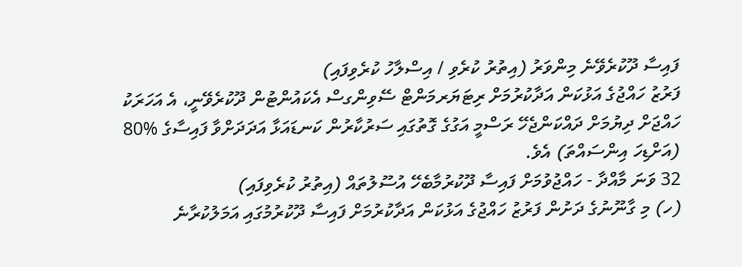ފައިސާ ދޫކުރެވޭނެ މިންވަރު (އިތުރު ކުރެވި / އިސްލާހު ކުރެވިފައި)
ފަރުޒު ހައްޖުގެ އަޅުކަން އަދާކުރުމަށް ރިޓަޔަރމަންޓް ސޭވިންގސް އެކައުންޓުން ދޫކުރެވޭނީ، އެ އަހަރަކު ހައްޖަށް ދިޔުމަށް ދައްކަންޖެހޭ ރަސްމީ އަގުގެ ގޮތުގައި ސަރުކާރުން ކަނޑައަޅާ އަދަދަށްވާ ފައިސާގެ %80 (އަށްޑިހަ އިންސައްތަ) އެވެ.
32 ވަނަ މާއްދާ - ހައްޖުވުމަށް ފައިސާ ދޫކުރުމާބެހޭ އުސޫލުތައް (އިތުރު ކުރެވިފައި)
(ހ) މި ގާނޫނުގެ ދަށުން ފަރުޒު ހައްޖުގެ އަޅުކަން އަދާކުރުމަށް ފައިސާ ދޫކުރުމުގައި އަމަލުކުރާނެ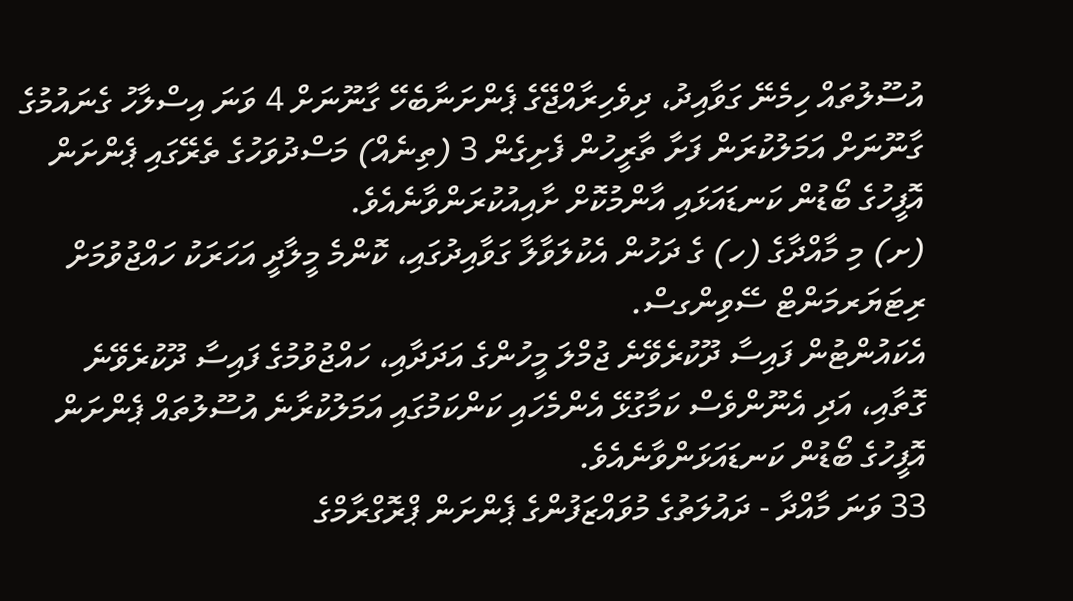އުސޫލުތައް ހިމެނޭ ގަވާއިދު، ދިވެހިރާއްޖޭގެ ޕެންށަނާބެހޭ ގާނޫނަށް 4 ވަނަ އިސްލާހު ގެނައުމުގެ ގާނޫނަށް އަމަލުކުރަން ފަށާ ތާރީހުން ފެށިގެން 3 (ތިނެއް) މަސްދުވަހުގެ ތެރޭގައި ޕެންށަން އޮފީހުގެ ބޯޑުން ކަނޑައަޅައި އާންމުކޮށް ށާއިއުކުރަންވާނެއެވެ.
(ށ) މި މާއްދާގެ (ހ) ގެ ދަހުން އެކުލަވާލާ ގަވާއިދުގައި، ކޮންމެ މީލާދީ އަހަރަކު ހައްޖުވުމަށް ރިޓަޔަރމަންޓް ސޭވިންގސް.
އެކައުންޓުން ފައިސާ ދޫކުރެވޭނެ ޖުމްލަ މީހުންގެ އަދަދާއި، ހައްޖުވުމުގެ ފައިސާ ދޫކުރެވޭނެ ގޮތާއި، އަދި އެނޫންވެސް ކަމާގުޅޭ އެންމެހައި ކަންކަމުގައި އަމަލުކުރާނެ އުސޫލުތައް ޕެންށަން އޮފީހުގެ ބޯޑުން ކަނޑައަޅަންވާނެއެވެ.
33 ވަނަ މާއްދާ - ދައުލަތުގެ މުވައްޒަފުންގެ ޕެންށަން ޕްރޮގްރާމްގެ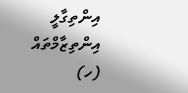އިންތިގާލީ އިންތިޒާމްތައް
(ހ)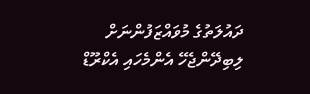ދައުލަތުގެ މުވައްޒަފުންނަށް ލިބިދޭންޖެހޭ އެންމެހައި އެކްރޫޑް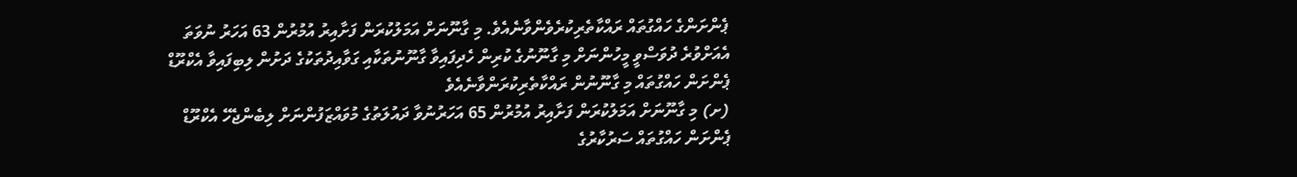ޕެންށަންގެ ހައްގުތައް ރައްކާތެރިކުރެވެންވާނެއެވެ. މި ގާނޫނަށް އަމަލުކުރަން ފަށާއިރު އުމުރުން 63 އަހަރު ނުވަތަ އެއަށްވުރެ ދުވަސްވީ މީހުންނަށް މި ގާނޫނުގެ ކުރިން ހެދިފައިވާ ގާނޫނުތަކާއި ގަވާއިދުތަކުގެ ދަށުން ލިބިފައިވާ އެކްރޫޑް ޕެންށަން ހައްގުތައް މި ގާނޫނުން ރައްކާތެރިކުރަންވާނެއެވެ
(ށ) މި ގާނޫނަށް އަމަލުކުރަން ފަށާއިރު އުމުރުން 65 އަހަރުނުވާ ދައުލަތުގެ މުވައްޒަފުންނަށް ލިބެންޖެހޭ އެކްރޫޑް ޕެންށަން ހައްގުތައް ސަރުކާރުގެ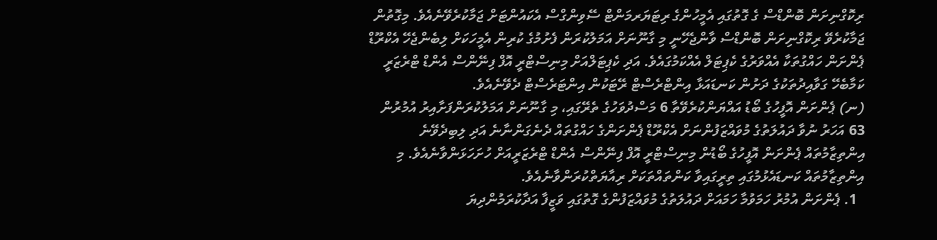ރިކޮގްނިށަން ބޮންޑްސް ގެ ގޮތުގައި އެމީހުންގެ ރިޓަޔަރމަންޓް ސޭވިންގްސް އެކައުންޓަށް ޖަމާކުރެވޭނެއެވެ. މިގޮތުން ޖަމާކުރެވޭ ރިކޮގްނިށަން ބޮންޑްސް ވާންޖެހޭނީ މި ގާނޫނަށް އަމަލުކުރަން ފެށުމުގެ ކުރިން އެމީހަކަށް ލިބެންޖެހޭ އެކްރޫޑް ޕެންށަން ހައްގުތަކާ އެއްވަރުގެ ކެޕިޓަލް އެއްކަމުގައެވެ. އަދި ކެޕިޓަލްއަށް މިނިސްޓްރީ އޮފް ފިނޭންސް އެންޑް ޓްރެޒަރީ ކަމާބެހޭ ގަވާއިދުތަކުގެ ދަށުން ކަނޑައަޅާ އިންޓްރެސްޓް ރޭޓަކުން އިންޓަރެސްޓް ދެވޭނެއެވެ.
(ނ) ޕެންށަން އޮފީހުގެ ބޯޑު އައްޔަންކުރެވޭތާ 6 މަސްދުވަހުގެ ތެރޭގައި، މި ގާނޫނަށް އަމަލުކުރަންފަށާއިރު އުމުރުން 63 އަހަރު ނުވާ ދައުލަތުގެ މުވައްޒަފުންނަށް އެކްރޫޑް ޕެންށަންގެ ހައްގުތައް ދެނެގަންނާނެ އަދި ލިބިދެވޭނެ އިންތިޒާމުތައް ޕެންށަން އޮފީހުގެ ބޯޑުން މިނިސްޓްރީ އޮފް ފިނޭންސް އެންޑް ޓްރެޒަރީއަށް ހުށަހަޅަންވާނެއެވެ. މި އިންތިޒާމުތައް ކަނޑައެޅުމުގައި ތިރީގައިވާ ކަންތައްތަކަށް ރިއާޔަތްކުރަންވާނެއެވެ.
  1. ޕެންށަން އުމުރު ހަމަވުމާ ހަމައަށް ދައުލަތުގެ މުވައްޒަފުންގެ ގޮތުގައި ވަޒީފާ އަދާކުރަމުންދިޔަ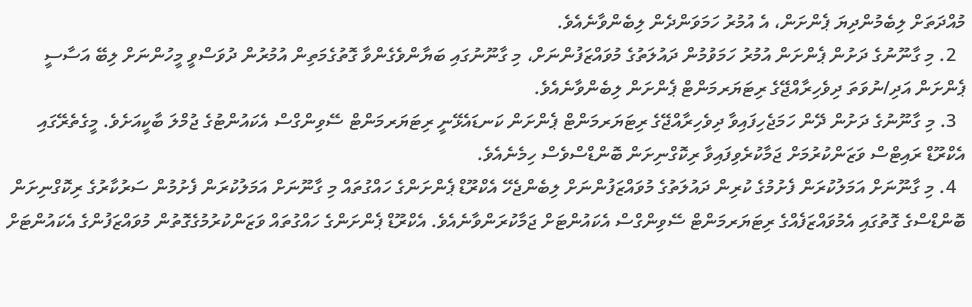މުއްދަތަށް ލިބެމުންދިޔަ ޕެންށަން، އެ އުމުރު ހަމަވަންދެން ލިބެންވާނެއެވެ.
  2. މި ގާނޫނުގެ ދަށުން ޕެންށަން އުމުރު ހަމަވުމުން ދައުލަތުގެ މުވައްޒަފުންނަށް، މި ގާނޫނުގައި ބަޔާންވެގެންވާ ގޮތުގެމަތިން އުމުރުން ދުވަސްވީ މީހުންނަށް ލިބޭ އަސާސީ ޕެންށަން އަދި/ނުވަތަ ދިވެހިރާއްޖޭގެ ރިޓަޔަރމަންޓް ޕެންށަން ލިބެންވާނެއެވެ.
  3. މި ގާނޫނުގެ ދަށުން ދޭން ހަމަޖެހިފައިވާ ދިވެހިރާއްޖޭގެ ރިޓަޔަރމަންޓް ޕެންށަން ކަނޑައެޅޭނީ ރިޓަޔަރމަންޓް ސޭވިންގްސް އެކައުންޓުގެ ޖުމްލަ ބާކީއަށެވެ. މީގެތެރޭގައި އެކްރޫޑް ރައިޓްސް ވަޒަންކުރުމަށް ޖަމާކުރެވިފައިވާ ރިކޮގްނިށަން ބޮންޑްސްވެސް ހިމެނެއެވެ.
  4. މި ގާނޫނަށް އަމަލުކުރަން ފެށުމުގެ ކުރިން ދައުލަތުގެ މުވައްޒަފުންނަށް ލިބެންޖެހޭ އެކްރޫޑް ޕެންށަންގެ ހައްގުތައް މި ގާނޫނަށް އަމަލުކުރަން ފެށުމުން ސަރުކާރުގެ ރިކޮގްނިށަން ބޮންޑްސްގެ ގޮތުގައި އެމުވައްޒަފެއްގެ ރިޓަޔަރމަންޓް ސޭވިންގްސް އެކައުންޓަށް ޖަމާކުރަންވާނެއެވެ. އެކްރޫޑް ޕެންށަންގެ ހައްގުތައް ވަޒަންކުރުމުގެގޮތުން މުވައްޒަފުންގެ އެކައުންޓަށް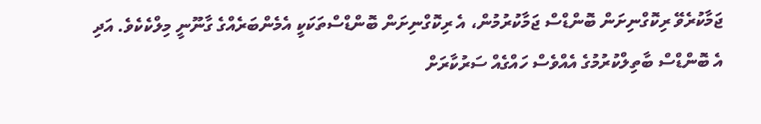ޖަމާކުރެވޭ ރިކޮގްނިށަން ބޮންޑްސް ޖަމާކުރުމުން، އެ ރިކޮގްނިށަން ބޮންޑްސްތަކަކީ އެމެންބަރެއްގެ ގާނޫނީ މިލްކެކެވެ. އަދި އެ ބޮންޑްސް ބާތިލްކުރުމުގެ އެއްވެސް ހައްގެއް ސަރުކާރަށް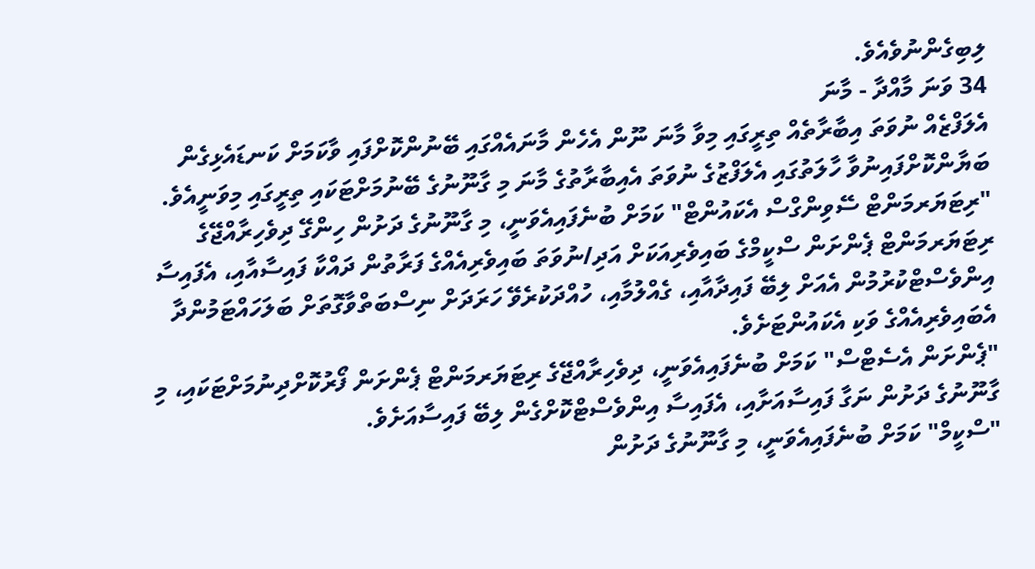ލިބިގެންނުވެއެވެ.
34 ވަނަ މާއްދާ - މާނަ
އެލަފްޒެއް ނުވަތަ އިބާރާތެއް ތިރީގައި މިވާ މާނަ ނޫން އެހެން މާނައެއްގައި ބޭނުންކޮށްފައި ވާކަމަށް ކަނޑައެޅިގެން ބަޔާންކޮށްފައިނުވާ ހާލަތުގައި އެލަފްޒުގެ ނުވަތަ އެއިބާރާތުގެ މާނަ މި ގާނޫނުގެ ބޭނުމަށްޓަކައި ތިރީގައި މިވަނީއެވެ.
"ރިޓަޔަރމަންޓް ސޭވިންގްސް އެކައުންޓް" ކަމަށް ބުނެފައިއެވަނީ، މި ގާނޫނުގެ ދަށުން ހިންގޭ ދިވެހިރާއްޖޭގެ ރިޓަޔަރމަންޓް ޕެންށަން ސްކީމްގެ ބައިވެރިއަކަށް އަދި/ނުވަތަ ބައިވެރިއެއްގެ ފަރާތުން ދައްކާ ފައިސާއާއި، އެފައިސާ އިންވެސްޓްކުރުމުން އެއަށް ލިބޭ ފައިދާއާއި، ގެއްލުމާއި، ހުއްދަކުރެވޭ ހަރަދަށް ނިސްބަތްވާގޮތަށް ބަލަހައްޓަމުންދާ އެބައިވެރިއެއްގެ ވަކި އެކައުންޓަށެވެ.
"ޕެންށަން އެސެޓްސް" ކަމަށް ބުނެފައިއެވަނީ، ދިވެހިރާއްޖޭގެ ރިޓަޔަރމަންޓް ޕެންށަން ފޯރުކޮށްދިނުމަށްޓަކައި، މި ގާނޫނުގެ ދަށުން ނަގާ ފައިސާއަށާއި، އެފައިސާ އިންވެސްޓްކޮށްގެން ލިބޭ ފައިސާއަށެވެ.
"ސްކީމް" ކަމަށް ބުނެފައިއެވަނީ، މި ގާނޫނުގެ ދަށުން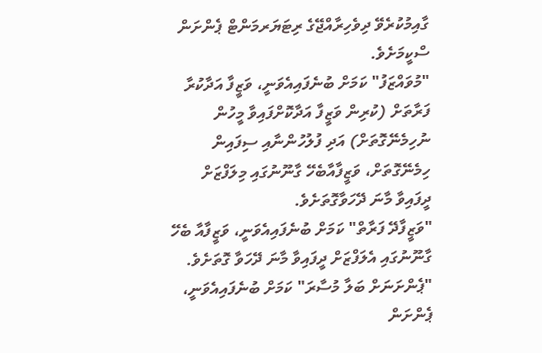ގާއިމުކުރެވޭ ދިވެހިރާއްޖޭގެ ރިޓަޔަރމަންޓް ޕެންށަން ސްކީމަށެވެ.
"މުވައްޒަފު" ކަމަށް ބުނެފައިއެވަނީ، ވަޒީފާ އަދާކުރާ ފަރާތަށް (ކުރިން ވަޒީފާ އަދާކޮށްފައިވާ މީހުން ނުހިމެނޭގޮތަށް) އަދި ފުލުހުންނާއި ސިފައިން ހިމެނޭގޮތަށް، ވަޒީފާއާބެހޭ ގާނޫނުގައި މިލަފްޒަށް ދީފައިވާ މާނަ ދޭހަވާގޮތަށެވެ.
"ވަޒީފާދޭ ފަރާތް" ކަމަށް ބުނެފައިއެވަނީ، ވަޒީފާއާ ބެހޭ ގާނޫނުގައި އެލަފްޒަށް ދީފައިވާ މާނަ ދޭހަވާ ގޮތަށެވެ.
"ޕެންށަނަށް ބަލާ މުސާރަ" ކަމަށް ބުނެފައިއެވަނީ، ޕެންށަން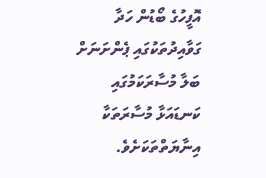އޮފީހުގެ ބޯޑުން ހަދާ ގަވާއިދުތަކުގައި ޕެންށަނަށް ބަލާ މުސާރަކަމުގައި ކަނޑައަޅާ މުސާރަތަކާ އިނާޔަތްތަކަށެވެ.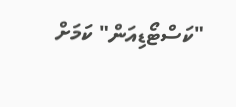"ކަސްޓޯޑިއަން" ކަމަށް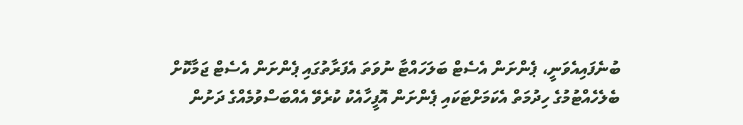ބުނެފައިއެވަނީ، ޕެންށަން އެސެޓް ބަލަހައްޓާ ނުވަތަ އެފަރާތުގައި ޕެންށަން އެސެޓް ޖަމާކޮށް ބެލެހެއްޓުމުގެ ހިދުމަތް އެކަމަށްޓަކައި ޕެންށަން އޮފީހާއެކު ކުރެވޭ އެއްބަސްވުމެއްގެ ދަށުން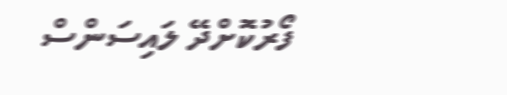ފޯރުކޮށްދޭ ލައިސަންސް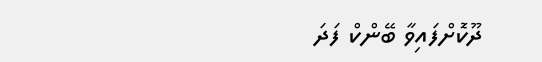ދޫކޮށްފައިވާ ބޭންކް ފަދަ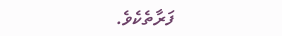ފަރާތެކެވެ.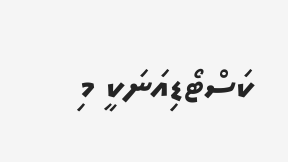ކަސްޓޯޑިއަނަކީ މި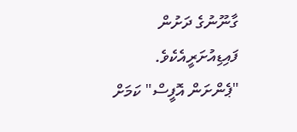ގާނޫނުގެ ދަށުން ފައިޑިއުށަރީއެކެވެ.
"ޕެންށަން އޮފީސް" ކަމަށް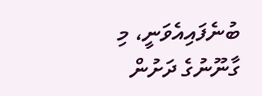ބުނެފައިއެވަނީ، މި ގާނޫނުގެ ދަށުން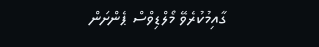ގާއިމުކުރެވޭ މޯލްޑިވްސް ޕެންށަން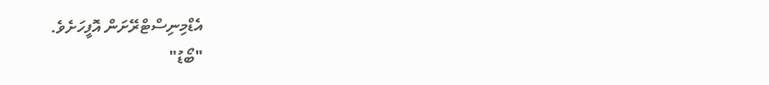އެޑްމިނިސްޓްރޭށަން އޮފީހަށެވެ.
"ބޯޑު"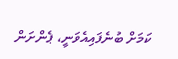ކަމަށް ބުނެފައިއެވަނީ، ޕެންށަން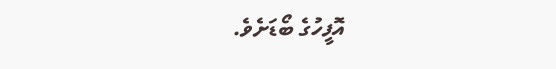އޮފީހުގެ ބޯޑަށެވެ.